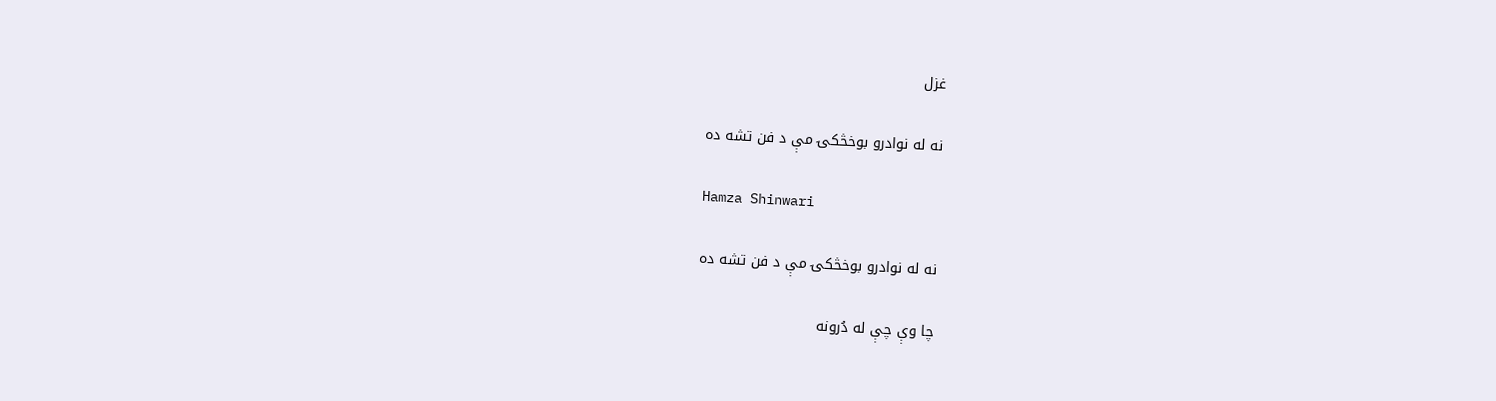غزل

نه له نوادرو بوخڅکۍ مې د فن تشه ده

Hamza Shinwari

نه له نوادرو بوخڅکۍ مې د فن تشه ده

چا وې چې له دُرونه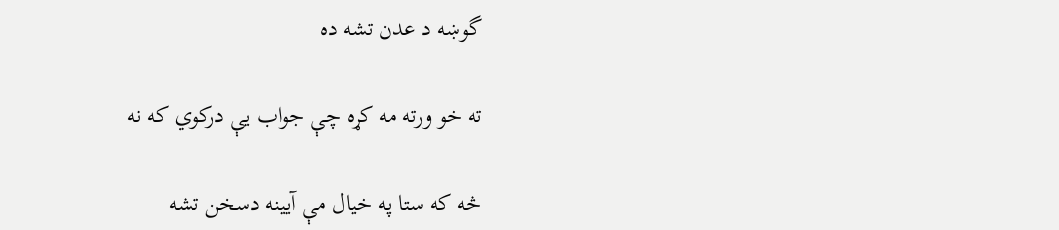گوښه د عدن تشه ده

ته خو ورته مه کړه چې جواب يې درکوي که نه

څه که ستا په خيال مې آيينه دسخن تشه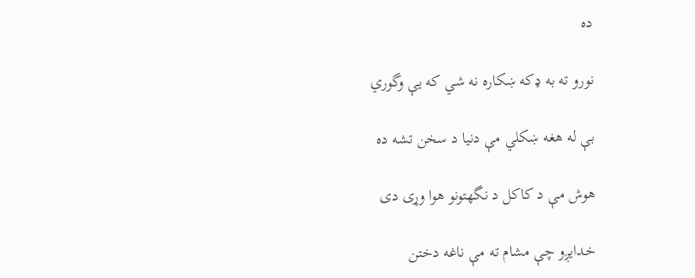ده

نورو ته به ډکه ښکاره نه شي که يې وگوري

بې له هغه ښکلي مې دنيا د سخن تشه ده

هوش مې د کاکل د نگهتونو هوا وړی دی

خدايږو چې مشام ته مې ناغه دختن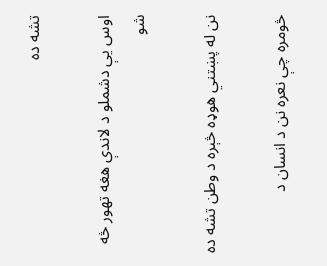تشه ده

اوس يې دشملو د لاندې هغه تهور څه شو

نن له پښتني هوډه څېره د وطن تشه ده

څومره چې نعره نن د انسان د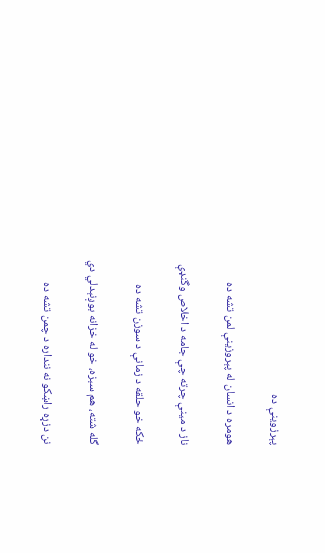پېرزوينې ده

هومره د انسان له پېروزينې لمن تشه ده

ناز د مينې چرته چې جامه د اخلاص وگنډې

ځکه خو حلقه د زمانې د سوزن تشه ده

گله شته، هم سبزه، خو له خزانه بوږنېدلي دي

نن دزړه راښکو نه ننداره د چمن تشه ده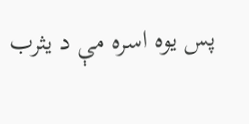پس يوه اسره مې د يثرب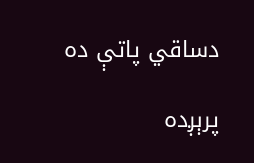دساقي پاتې ده

پرېږده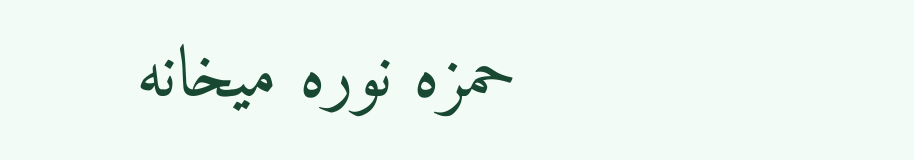حمزه نوره ميخانه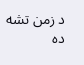د زمن تشه ده